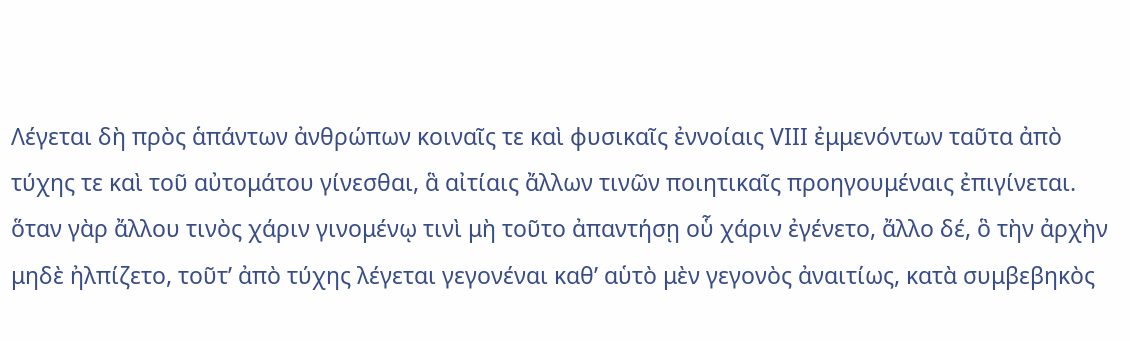Λέγεται δὴ πρὸς ἁπάντων ἀνθρώπων κοιναῖς τε καὶ φυσικαῖς ἐννοίαις VΙΙΙ ἐμμενόντων ταῦτα ἀπὸ τύχης τε καὶ τοῦ αὐτομάτου γίνεσθαι, ἃ αἰτίαις ἄλλων τινῶν ποιητικαῖς προηγουμέναις ἐπιγίνεται. ὅταν γὰρ ἄλλου τινὸς χάριν γινομένῳ τινὶ μὴ τοῦτο ἀπαντήσῃ οὗ χάριν ἐγένετο, ἄλλο δέ, ὃ τὴν ἀρχὴν μηδὲ ἠλπίζετο, τοῦτ’ ἀπὸ τύχης λέγεται γεγονέναι καθ’ αὑτὸ μὲν γεγονὸς ἀναιτίως, κατὰ συμβεβηκὸς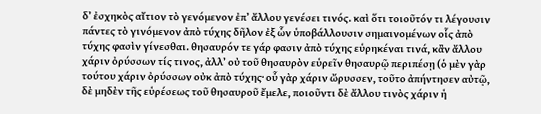δ’ ἐσχηκὸς αἴτιον τὸ γενόμενον ἐπ’ ἄλλου γενέσει τινός. καὶ ὅτι τοιοῦτόν τι λέγουσιν πάντες τὸ γινόμενον ἀπὸ τύχης δῆλον ἐξ ὧν ὑποβάλλουσιν σημαινομένων οἷς ἀπὸ τύχης φασὶν γίνεσθαι. θησαυρόν τε γάρ φασιν ἀπὸ τύχης εὑρηκέναι τινά, κἂν ἄλλου χάριν ὀρύσσων τίς τινος, ἀλλ’ οὐ τοῦ θησαυρὸν εὑρεῖν θησαυρῷ περιπέσῃ (ὁ μὲν γὰρ τούτου χάριν ὀρύσσων οὐκ ἀπὸ τύχης· οὗ γὰρ χάριν ὤρυσσεν, τοῦτο ἀπήντησεν αὐτῷ, δὲ μηδὲν τῆς εὑρέσεως τοῦ θησαυροῦ ἔμελε, ποιοῦντι δὲ ἄλλου τινὸς χάριν ἡ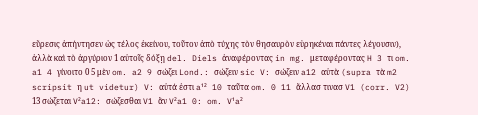εὕρεσις ἀπήντησεν ὡς τέλος ἐκείνου, τοῦτον ἀπὸ τύχης τὸν θησαυρὸν εὑρηκέναι πάντες λέγουσιν), ἀλλὰ καὶ τὸ ἀργύριον 1 αὐτοῖς δόξῃ del. Diels ἀναφέροντας in mg. μεταφέροντας H 3 τι om. a1 4 γίνοιτο 0 5 μὲν om. a2 9 σώζει Lond.: σώζειν sic V: σώζειν a12 αὐτὰ (supra τὰ m2 scripsit η ut videtur) V: αὐτά ἐστι a¹² 10 ταῦτα om. 0 11 ἄλλασ τινασ V1 (corr. V2) 13 σώζεται V²a12: σώζεσθαι V1 ἂν V²a1 0: om. V¹a²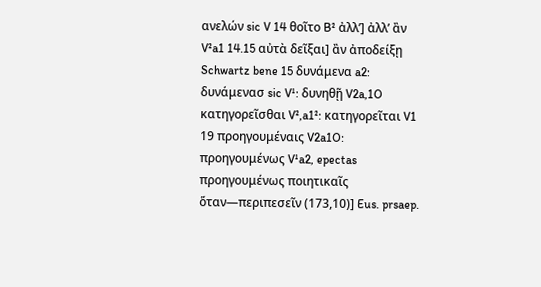ανελών sic V 14 θοῖτο B² ἀλλ’] ἀλλ’ ἂν V²a1 14.15 αὐτὰ δεῖξαι] ἂν ἀποδείξῃ Schwartz bene 15 δυνάμενα a2: δυνάμενασ sic V¹: δυνηθῇ V2a,1O κατηγορεῖσθαι V²,a1²: κατηγορεῖται V1 19 προηγουμέναις V2a1O: προηγουμένως V¹a2, epectas προηγουμένως ποιητικαῖς ὅταν—περιπεσεῖν (173,10)] Eus. prsaep.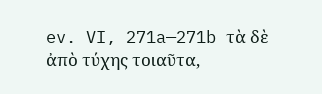ev. VI, 271a—271b τὰ δὲ ἀπὸ τύχης τοιαῦτα,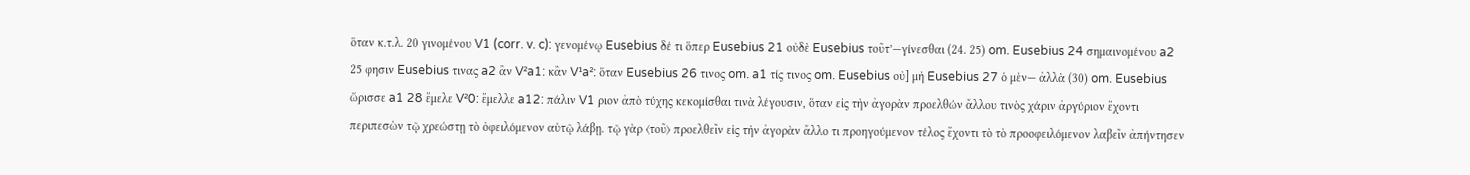ὅταν κ.τ.λ. 20 γινομένου V1 (corr. v. c): γενομένῳ Eusebius δέ τι ὅπερ Eusebius 21 οὐδὲ Eusebius τοῦτ’—γίνεσθαι (24. 25) om. Eusebius 24 σημαινομένου a2 25 φησιν Eusebius τινας a2 ἂν V²a1: κἂν V¹a²: ὅταν Eusebius 26 τινος om. a1 τίς τινος om. Eusebius οὐ] μὴ Eusebius 27 ὁ μὲν— ἀλλὰ (30) om. Eusebius ὥρισσε a1 28 ἔμελε V²0: ἔμελλε a12: πάλιν V1 ριον ἀπὸ τύχης κεκομίσθαι τινὰ λέγουσιν, ὅταν εἰς τὴν ἀγορὰν προελθών ἄλλου τινὸς χάριν ἀργύριον ἔχοντι περιπεσὼν τῷ χρεώστῃ τὸ ὀφειλόμενον αὑτῷ λάβῃ. τῷ γὰρ ⟨τοῦ⟩ προελθεῖν εἰς τὴν ἀγορὰν ἄλλο τι προηγούμενον τέλος ἔχοντι τὸ τὸ προοφειλόμενον λαβεῖν ἀπήντησεν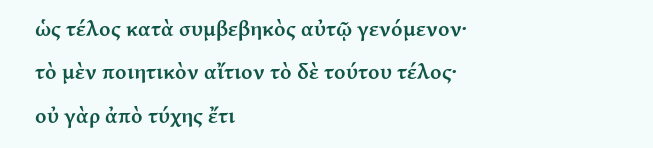ὡς τέλος κατὰ συμβεβηκὸς αὐτῷ γενόμενον· τὸ μὲν ποιητικὸν αἴτιον τὸ δὲ τούτου τέλος· οὐ γὰρ ἀπὸ τύχης ἔτι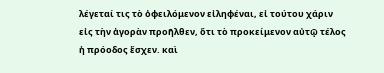λέγεταί τις τὸ ὀφειλόμενον εἰληφέναι, εἰ τούτου χάριν εἰς τὴν ἀγορὰν προῆλθεν, ὅτι τὸ προκείμενον αὐτῷ τέλος ἡ πρόοδος ἔσχεν. καὶ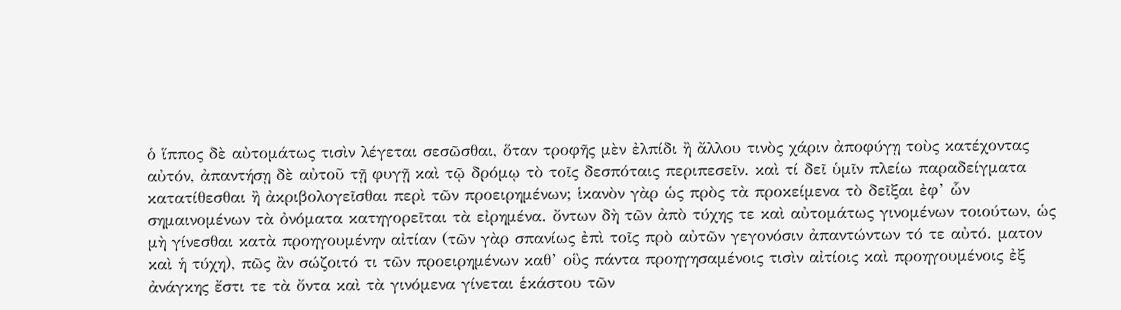ὁ ἵππος δὲ αὐτομάτως τισὶν λέγεται σεσῶσθαι, ὅταν τροφῆς μὲν ἐλπίδι ἢ ἄλλου τινὸς χάριν ἀποφύγῃ τοὺς κατέχοντας αὐτόν, ἀπαντήσῃ δὲ αὐτοῦ τῇ φυγῇ καὶ τῷ δρόμῳ τὸ τοῖς δεσπόταις περιπεσεῖν. καὶ τί δεῖ ὑμῖν πλείω παραδείγματα κατατίθεσθαι ἢ ἀκριβολογεῖσθαι περὶ τῶν προειρημένων; ἱκανὸν γὰρ ὡς πρὸς τὰ προκείμενα τὸ δεῖξαι ἐφ’ ὧν σημαινομένων τὰ ὀνόματα κατηγορεῖται τὰ εἰρημένα. ὄντων δὴ τῶν ἀπὸ τύχης τε καὶ αὐτομάτως γινομένων τοιούτων, ὡς μὴ γίνεσθαι κατὰ προηγουμένην αἰτίαν (τῶν γὰρ σπανίως ἐπὶ τοῖς πρὸ αὐτῶν γεγονόσιν ἀπαντώντων τό τε αὐτό. ματον καὶ ἡ τύχη), πῶς ἂν σώζοιτό τι τῶν προειρημένων καθ’ οὓς πάντα προηγησαμένοις τισὶν αἰτίοις καὶ προηγουμένοις ἐξ ἀνάγκης ἔστι τε τὰ ὄντα καὶ τὰ γινόμενα γίνεται ἑκάστου τῶν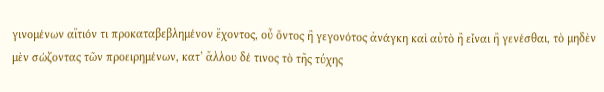γινομένων αἴτιόν τι προκαταβεβλημένον ἔχοντος, οὖ ὄντος ἢ γεγονότος ἀνάγκη καὶ αὐτὸ ἢ εἶναι ἢ γενέσθαι, τὸ μηδὲν μὲν σώζοντας τῶν προειρημένων, κατ’ ἄλλου δέ τινος τὸ τῆς τύχης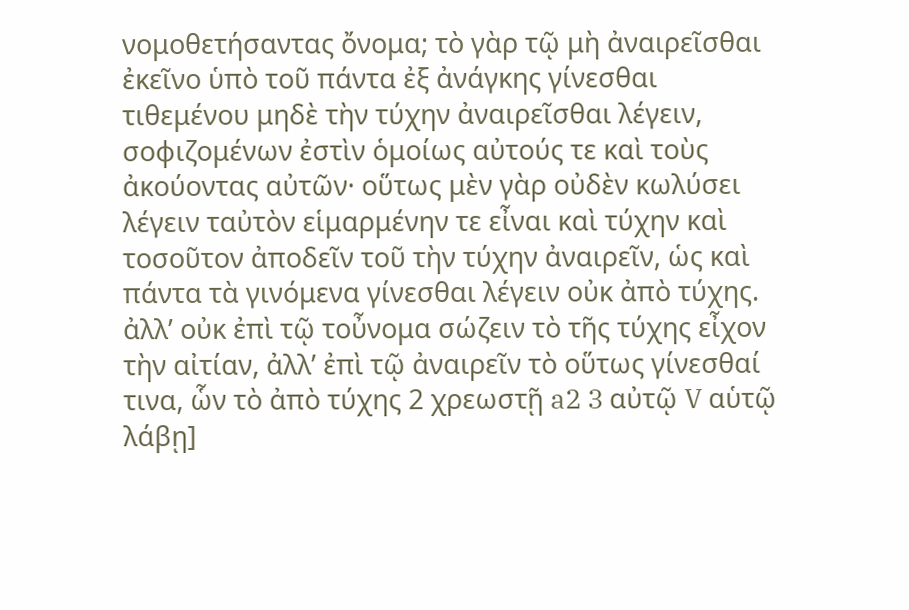νομοθετήσαντας ὄνομα; τὸ γὰρ τῷ μὴ ἀναιρεῖσθαι ἐκεῖνο ὑπὸ τοῦ πάντα ἐξ ἀνάγκης γίνεσθαι τιθεμένου μηδὲ τὴν τύχην ἀναιρεῖσθαι λέγειν, σοφιζομένων ἐστὶν ὁμοίως αὐτούς τε καὶ τοὺς ἀκούοντας αὐτῶν· οὕτως μὲν γὰρ οὐδὲν κωλύσει λέγειν ταὐτὸν εἱμαρμένην τε εἶναι καὶ τύχην καὶ τοσοῦτον ἀποδεῖν τοῦ τὴν τύχην ἀναιρεῖν, ὡς καὶ πάντα τὰ γινόμενα γίνεσθαι λέγειν οὐκ ἀπὸ τύχης. ἀλλ’ οὐκ ἐπὶ τῷ τοὖνομα σώζειν τὸ τῆς τύχης εἶχον τὴν αἰτίαν, ἀλλ’ ἐπὶ τῷ ἀναιρεῖν τὸ οὕτως γίνεσθαί τινα, ὧν τὸ ἀπὸ τύχης 2 χρεωστῇ a2 3 αὐτῷ V αὑτῷ λάβῃ]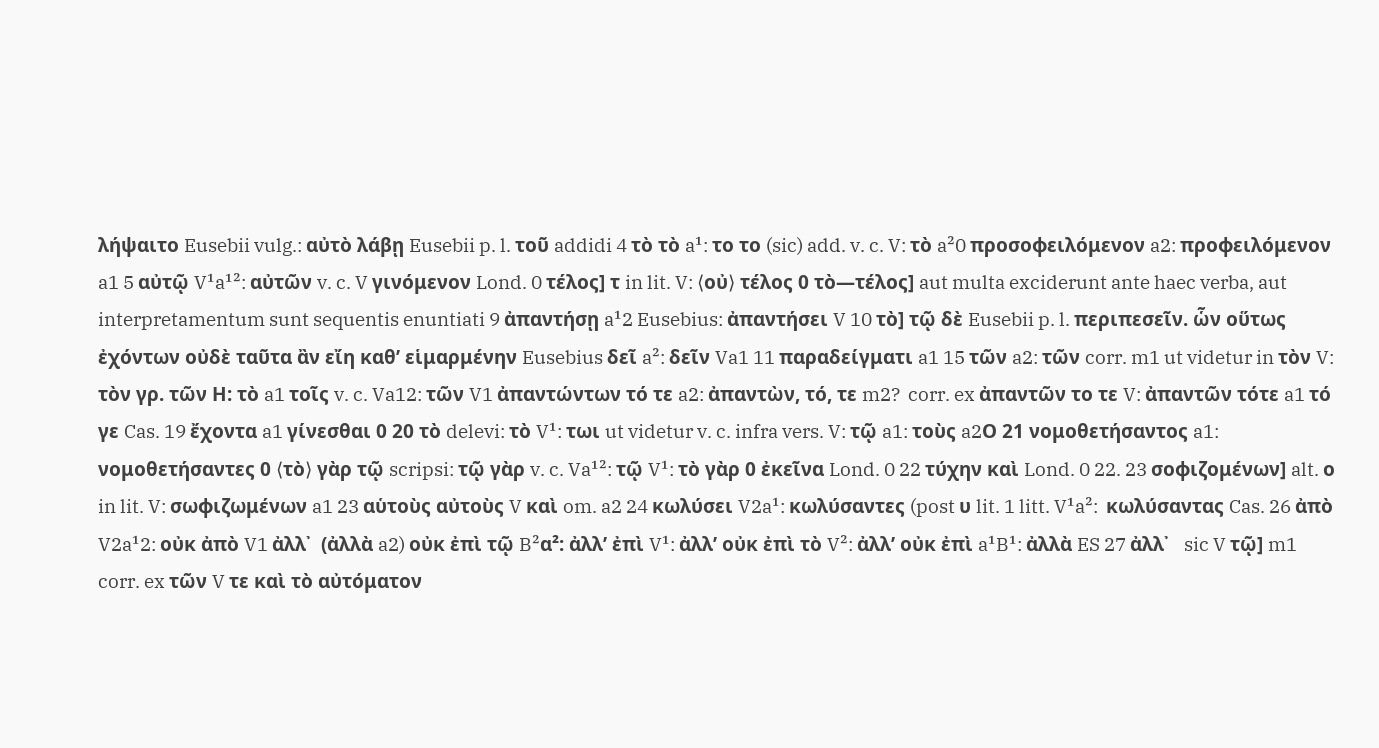λήψαιτο Eusebii vulg.: αὐτὸ λάβῃ Eusebii p. l. τοῦ addidi 4 τὸ τὸ a¹: το το (sic) add. v. c. V: τὸ a²0 προσοφειλόμενον a2: προφειλόμενον a1 5 αὐτῷ V¹a¹²: αὐτῶν v. c. V γινόμενον Lond. 0 τέλος] τ in lit. V: ⟨οὐ⟩ τέλος 0 τὸ—τέλος] aut multa exciderunt ante haec verba, aut interpretamentum sunt sequentis enuntiati 9 ἀπαντήσῃ a¹2 Eusebius: ἀπαντήσει V 10 τὸ] τῷ δὲ Eusebii p. l. περιπεσεῖν. ὧν οὕτως ἐχόντων οὐδὲ ταῦτα ἂν εἴη καθ’ εἱμαρμένην Eusebius δεῖ a²: δεῖν Va1 11 παραδείγματι a1 15 τῶν a2: τῶν corr. m1 ut videtur in τὸν V: τὸν γρ. τῶν Η: τὸ a1 τοῖς v. c. Va12: τῶν V1 ἀπαντώντων τό τε a2: ἀπαντὼν, τό, τε m2?  corr. ex ἀπαντῶν το τε V: ἀπαντῶν τότε a1 τό γε Cas. 19 ἔχοντα a1 γίνεσθαι 0 20 τὸ delevi: τὸ V¹: τωι ut videtur v. c. infra vers. V: τῷ a1: τοὺς a2Ο 21 νομοθετήσαντος a1: νομοθετήσαντες 0 ⟨τὸ⟩ γὰρ τῷ scripsi: τῷ γὰρ v. c. Va¹²: τῷ V¹: τὸ γὰρ 0 ἐκεῖνα Lond. 0 22 τύχην καὶ Lond. 0 22. 23 σοφιζομένων] alt. ο in lit. V: σωφιζωμένων a1 23 αὑτοὺς αὐτοὺς V καὶ om. a2 24 κωλύσει V2a¹: κωλύσαντες (post υ lit. 1 litt. V¹a²:  κωλύσαντας Cas. 26 ἀπὸ V2a¹2: οὐκ ἀπὸ V1 ἀλλ᾿  (ἀλλὰ a2) οὐκ ἐπὶ τῷ B²α²: ἀλλ’ ἐπὶ V¹: ἀλλ’ οὐκ ἐπὶ τὸ V²: ἀλλ’ οὐκ ἐπὶ a¹B¹: ἀλλὰ ES 27 ἀλλ᾿   sic V τῷ] m1 corr. ex τῶν V τε καὶ τὸ αὐτόματον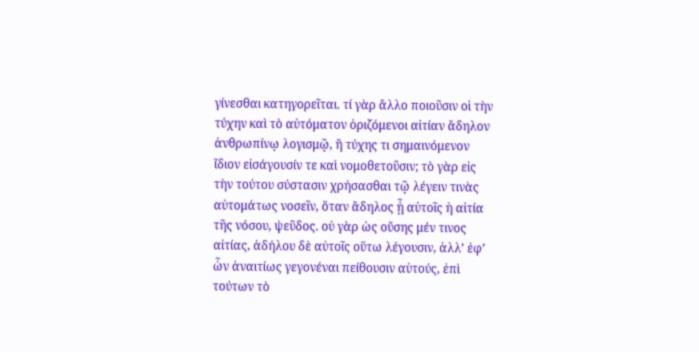γίνεσθαι κατηγορεῖται. τί γὰρ ἄλλο ποιοῦσιν οἱ τὴν τύχην καὶ τὸ αὐτόματον ὁριζόμενοι αἰτίαν ἄδηλον ἀνθρωπίνῳ λογισμῷ, ἢ τύχης τι σημαινόμενον ἴδιον εἰσάγουσίν τε καὶ νομοθετοῦσιν; τὸ γὰρ εἰς τὴν τούτου σύστασιν χρήσασθαι τῷ λέγειν τινὰς αὐτομάτως νοσεῖν, ὅταν ἄδηλος ᾖ αὐτοῖς ἡ αἰτία τῆς νόσου, ψεῦδος. οὐ γὰρ ὡς οὔσης μέν τινος αἰτίας, ἀδήλου δὲ αὐτοῖς οὕτω λέγουσιν, ἀλλ’ ἐφ’ ὧν ἀναιτίως γεγονέναι πείθουσιν αὑτούς, ἐπὶ τούτων τὸ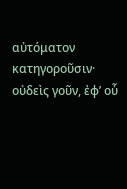αὐτόματον κατηγοροῦσιν· οὐδεὶς γοῦν, ἐφ’ οὗ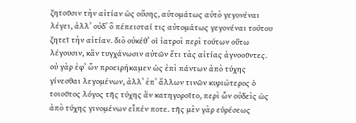ζητοῦσιν τὴν αἰτίαν ὡς οὔσης, αὐτομάτως αὐτὸ γεγονέναι λέγει, ἀλλ’ οὐδ’ ὃ πέπεισταί τις αὐτομάτως γεγονέναι τούτου ζητεῖ τὴν αἰτίαν. διὸ οὐκέθ’ οἱ ἰατροὶ περὶ τούτων οὕτω λέγουσιν, κἂν τυγχάνωσιν αὐτῶν ἔτι τὰς αἰτίας ἀγνοοῦντες. οὐ γὰρ ἐφ’ ὧν προειρήκαμεν ὡς ἐπὶ πάντων ἀπὸ τύχης γίνεσθαι λεγομένων, ἀλλ’ ἐπ’ ἄλλων τινῶν κυριώτερος ὁ τοιοῦτος λόγος τῆς τύχης ἂν κατηγοροῖτο, περὶ ὧν οὐδεὶς ὡς ἀπὸ τύχης γινομένων εἶπέν ποτε. τῆς μὲν γὰρ εὑρέσεως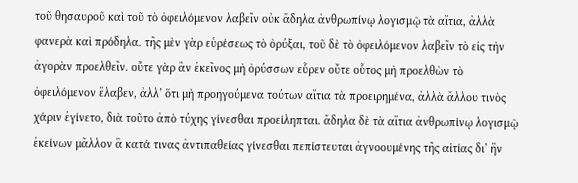τοῦ θησαυροῦ καὶ τοῦ τὸ ὀφειλόμενον λαβεῖν οὐκ ἄδηλα ἀνθρωπίνῳ λογισμῷ τὰ αἴτια, ἀλλὰ φανερὰ καὶ πρόδηλα. τῆς μὲν γὰρ εὑρέσεως τὸ ὀρύξαι, τοῦ δὲ τὸ ὀφειλόμενον λαβεῖν τὸ εἰς τὴν ἀγορὰν προελθεῖν. οὔτε γὰρ ἂν ἐκεῖνος μὴ ὀρύσσων εὗρεν οὔτε οὗτος μὴ προελθὼν τὸ ὀφειλόμενον ἔλαβεν, ἀλλ’ ὅτι μὴ προηγούμενα τούτων αἴτια τὰ προειρημένα, ἀλλὰ ἄλλου τινὸς χάριν ἐγίνετο, διὰ τοῦτο ἀπὸ τύχης γίνεσθαι προείληπται. ἄδηλα δὲ τὰ αἴτια ἀνθρωπίνῳ λογισμῷ ἐκείνων μᾶλλον ἃ κατά τινας ἀντιπαθείας γίνεσθαι πεπίστευται ἀγνοουμένης τῆς αἰτίας δι’ ἣν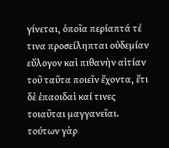γίνεται, ὁποῖα περίαπτά τέ τινα προσείληπται οὐδεμίαν εὔλογον καὶ πιθανὴν αἰτίαν τοῦ ταῦτα ποιεῖν ἔχοντα, ἔτι δὲ ἐπαοιδαὶ καί τινες τοιαῦται μαγγανεῖαι. τούτων γὰρ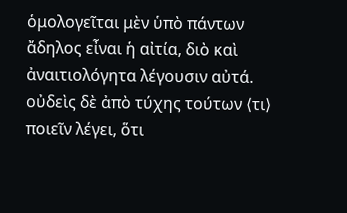ὁμολογεῖται μὲν ὑπὸ πάντων ἄδηλος εἶναι ἡ αἰτία, διὸ καὶ ἀναιτιολόγητα λέγουσιν αὐτά. οὐδεὶς δὲ ἀπὸ τύχης τούτων ⟨τι⟩ ποιεῖν λέγει, ὅτι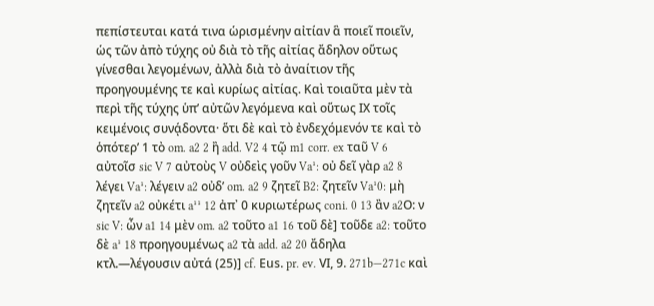πεπίστευται κατά τινα ὡρισμένην αἰτίαν ἃ ποιεῖ ποιεῖν, ὡς τῶν ἀπὸ τύχης οὐ διὰ τὸ τῆς αἰτίας ἄδηλον οὕτως γίνεσθαι λεγομένων, ἀλλὰ διὰ τὸ ἀναίτιον τῆς προηγουμένης τε καὶ κυρίως αἰτίας. Καὶ τοιαῦτα μὲν τὰ περὶ τῆς τύχης ὑπ’ αὐτῶν λεγόμενα καὶ οὕτως ΙΧ τοῖς κειμένοις συνᾴδοντα· ὅτι δὲ καὶ τὸ ἐνδεχόμενόν τε καὶ τὸ ὁπότερ’ 1 τὸ om. a2 2 ἢ add. V2 4 τῷ m1 corr. ex ταῦ V 6 αὐτοῖσ sic V 7 αὐτοὺς V οὐδεὶς γοῦν Va¹: οὐ δεῖ γὰρ a2 8 λέγει Va¹: λέγειν a2 οὐδ’ om. a2 9 ζητεῖ B2: ζητεῖν Va¹0: μὴ ζητεῖν a2 οὐκέτι a¹¹ 12 ἀπ᾿ 0 κυριωτέρως coni. 0 13 ἂν a2Ο: ν sic V: ὦν a1 14 μὲν om. a2 τοῦτο a1 16 τοῦ δὲ] τοῦδε a2: τοῦτο δὲ a¹ 18 προηγουμένως a2 τὰ add. a2 20 ἄδηλα κτλ.—λέγουσιν αὐτά (25)] cf. Εus. pr. ev. VΙ, 9. 271b—271c καὶ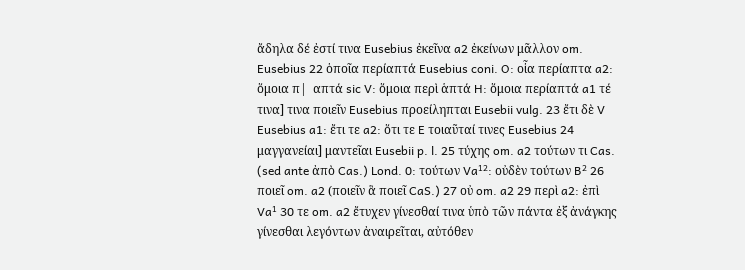ἄδηλα δέ ἐστί τινα Eusebius ἐκεῖνα a2 ἐκείνων μᾶλλον om. Eusebius 22 ὁποῖα περίαπτά Eusebius coni. O: οἷα περίαπτα a2: ὅμοια π|  απτά sic V: ὅμοια περὶ ἁπτά H: ὅμοια περίαπτά a1 τέ τινα] τινα ποιεῖν Eusebius προείληπται Eusebii vulg. 23 ἔτι δὲ V Eusebius a1: ἔτι τε a2: ὅτι τε E τοιαῦταί τινες Eusebius 24 μαγγανείαι] μαντεῖαι Eusebii p. l. 25 τύχης om. a2 τούτων τι Cas. (sed ante ἀπὸ Cas.) Lond. 0: τούτων Va¹²: οὐδὲν τούτων B² 26 ποιεῖ om. a2 (ποιεῖν ἃ ποιεῖ CaS.) 27 οὐ om. a2 29 περὶ a2: ἐπὶ Va¹ 30 τε om. a2 ἔτυχεν γίνεσθαί τινα ὑπὸ τῶν πάντα ἐξ ἀνάγκης γίνεσθαι λεγόντων ἀναιρεῖται, αὐτόθεν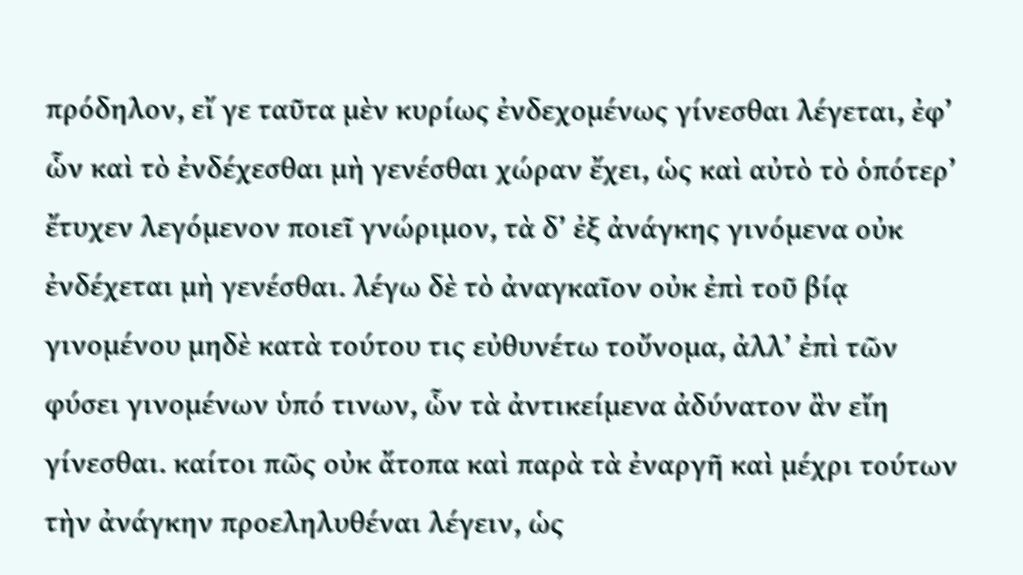πρόδηλον, εἴ γε ταῦτα μὲν κυρίως ἐνδεχομένως γίνεσθαι λέγεται, ἐφ’ ὧν καὶ τὸ ἐνδέχεσθαι μὴ γενέσθαι χώραν ἔχει, ὡς καὶ αὐτὸ τὸ ὁπότερ’ ἔτυχεν λεγόμενον ποιεῖ γνώριμον, τὰ δ’ ἐξ ἀνάγκης γινόμενα οὐκ ἐνδέχεται μὴ γενέσθαι. λέγω δὲ τὸ ἀναγκαῖον οὐκ ἐπὶ τοῦ βίᾳ γινομένου μηδὲ κατὰ τούτου τις εὐθυνέτω τοὔνομα, ἀλλ’ ἐπὶ τῶν φύσει γινομένων ὑπό τινων, ὧν τὰ ἀντικείμενα ἀδύνατον ἂν εἴη γίνεσθαι. καίτοι πῶς οὐκ ἄτοπα καὶ παρὰ τὰ ἐναργῆ καὶ μέχρι τούτων τὴν ἀνάγκην προεληλυθέναι λέγειν, ὡς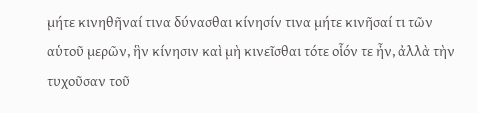μήτε κινηθῆναί τινα δύνασθαι κίνησίν τινα μήτε κινῆσαί τι τῶν αὑτοῦ μερῶν, ἣν κίνησιν καὶ μὴ κινεῖσθαι τότε οἷόν τε ἦν, ἀλλὰ τὴν τυχοῦσαν τοῦ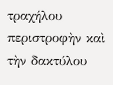τραχήλου περιστροφὴν καὶ τὴν δακτύλου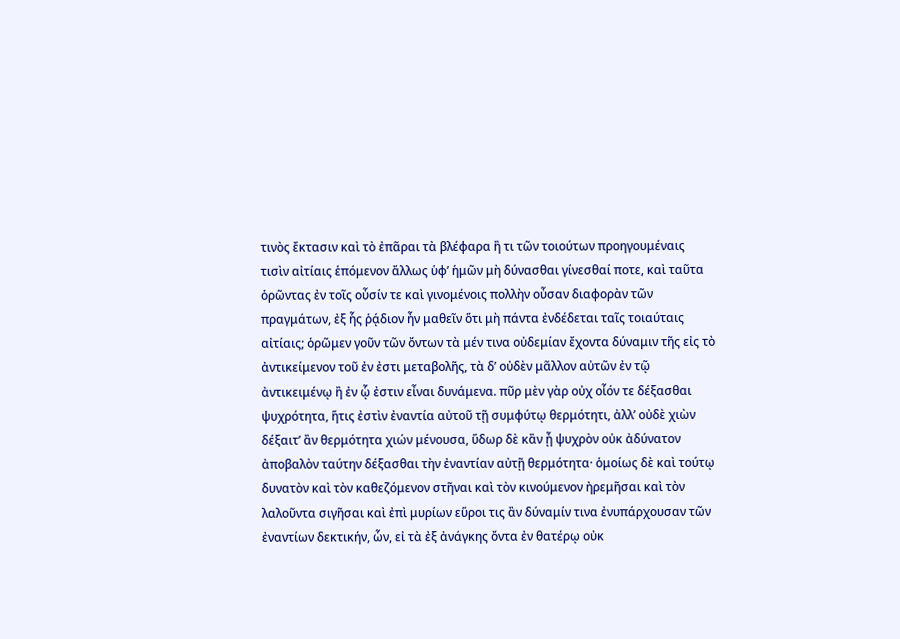τινὸς ἔκτασιν καὶ τὸ ἐπᾶραι τὰ βλέφαρα ἢ τι τῶν τοιούτων προηγουμέναις τισὶν αἰτίαις ἑπόμενον ἄλλως ὑφ’ ἡμῶν μὴ δύνασθαι γίνεσθαί ποτε, καὶ ταῦτα ὁρῶντας ἐν τοῖς οὖσίν τε καὶ γινομένοις πολλὴν οὖσαν διαφορὰν τῶν πραγμάτων, ἐξ ἧς ῥᾴδιον ἦν μαθεῖν ὅτι μὴ πάντα ἐνδέδεται ταῖς τοιαύταις αἰτίαις; ὁρῶμεν γοῦν τῶν ὄντων τὰ μέν τινα οὐδεμίαν ἔχοντα δύναμιν τῆς εἰς τὸ ἀντικείμενον τοῦ ἐν ἐστι μεταβολῆς, τὰ δ’ οὐδὲν μᾶλλον αὐτῶν ἐν τῷ ἀντικειμένῳ ἢ ἐν ᾧ ἐστιν εἶναι δυνάμενα. πῦρ μὲν γὰρ οὐχ οἷόν τε δέξασθαι ψυχρότητα, ἥτις ἐστὶν ἐναντία αὐτοῦ τῇ συμφύτῳ θερμότητι, ἀλλ’ οὐδὲ χιὼν δέξαιτ’ ἂν θερμότητα χιών μένουσα, ὕδωρ δὲ κἂν ᾖ ψυχρὸν οὐκ ἀδύνατον ἀποβαλὸν ταύτην δέξασθαι τὴν ἐναντίαν αὐτῇ θερμότητα· ὁμοίως δὲ καὶ τούτῳ δυνατὸν καὶ τὸν καθεζόμενον στῆναι καὶ τὸν κινούμενον ἠρεμῆσαι καὶ τὸν λαλοῦντα σιγῆσαι καὶ ἐπὶ μυρίων εὕροι τις ἂν δύναμίν τινα ἐνυπάρχουσαν τῶν ἐναντίων δεκτικήν, ὧν, εἰ τὰ ἐξ ἀνάγκης ὄντα ἐν θατέρῳ οὐκ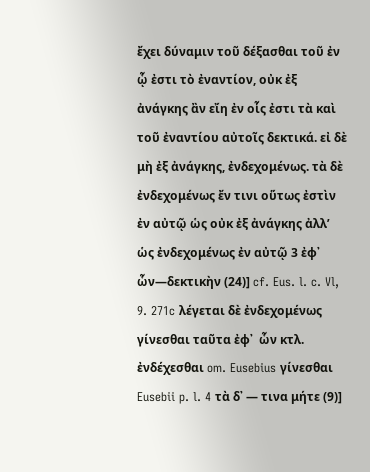ἔχει δύναμιν τοῦ δέξασθαι τοῦ ἐν ᾧ ἐστι τὸ ἐναντίον, οὐκ ἐξ ἀνάγκης ἂν εἴη ἐν οἷς ἐστι τὰ καὶ τοῦ ἐναντίου αὐτοῖς δεκτικά. εἰ δὲ μὴ ἐξ ἀνάγκης, ἐνδεχομένως. τὰ δὲ ἐνδεχομένως ἔν τινι οὕτως ἐστὶν ἐν αὐτῷ ὡς οὐκ ἐξ ἀνάγκης ἀλλ’ ὡς ἐνδεχομένως ἐν αὐτῷ 3 ἐφ᾿  ὧν—δεκτικὴν (24)] cf. Eus. l. c. Vl, 9. 271c λέγεται δὲ ἐνδεχομένως γίνεσθαι ταῦτα ἐφ᾿  ὧν κτλ. ἐνδέχεσθαι om. Eusebius γίνεσθαι Eusebii p. l. 4 τὰ δ᾿ — τινα μήτε (9)]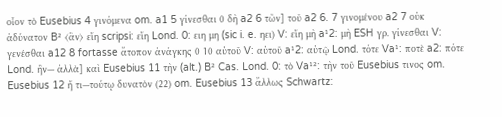οἷον τὸ Eusebius 4 γινόμενα om. a1 5 γίνεσθαι 0 δὴ a2 6 τῶν] τοῦ a2 6. 7 γινομένου a2 7 οὐκ ἀδύνατον B² ⟨ἂν⟩ εἴη scripsi: εἴη Lond. 0: ειη μη (sic i. e. ηει) V: εἴη μὴ a¹2: μὴ ESH γρ. γίνεσθαι V: γενέσθαι a12 8 fortasse ἄτοπον ἀνάγκης 0 10 αὑτοῦ V: αὐτοῦ a¹2: αὐτῷ Lond. τότε Va¹: ποτὲ a2: πότε Lond. ἣν— ἀλλὰ] καὶ Eusebius 11 τὴν (alt.) B² Cas. Lond. 0: τὸ Va¹²: τὴν τοῦ Eusebius τινος om. Eusebius 12 ἤ τι—τούτῳ δυνατὸν (22) om. Eusebius 13 ἄλλως Schwartz: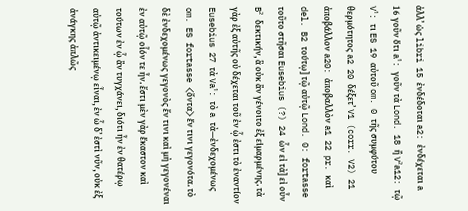ἀλλ’ ὡς libri 15 ἐνδέδοται a2: ἐνδέχεται a 16 γοῦν ὅτι a¹: γοῦν τὰ Lond. 18 ἢ V²a12: τῷ V¹: τι ES 19 αὐτοῦ om. 0 τῆς συμφύτου θερμότητος a2 20 δέξετ’ V1 (corr. V2) 21 ἀποβάλλον a20: ἀποβαλλὸν a1 22 pr. καὶ del. B2 τούτῳ] τῷ αὐτῷ Lond. 0: fortasse τοῦτο στῆσαι Eusebius (?) 24 ὧν εἰ τὰ] εἰ οὖν B² δεκτικήν, ἃ οὐκ ἂν γένοιτο ἐξ εἱμαρμένης. τὰ γὰρ ἐξ αὐτῆς οὐ δέχεται τοῦ ἐν ᾧ ἐστι τὸ ἐναντίον Eusebius 27 τὰ Va¹: τὸ a τὰ—ἐνδεχομένως om. ES fortasse ⟨ὄντα⟩ ἕν τινι γεγονότα. τὸ δὲ ἐνδεχομένως γεγονὸς ἔν τινι καὶ μὴ γεγονέναι ἐν αὐτῷ οἷόν τε ἦν. ἔστι μὲν γὰρ ἕκαστον καὶ τούτων ἐν ᾧ ἂν τυγχάνει, διότι ἦν ἐν θατέρῳ αὐτῷ ἀντικειμένῳ εἶναι, ἐν ὧ δ’ ἐστὶ νῦν, οὐκ ἐξ ἀνάγκης ἀπλῶς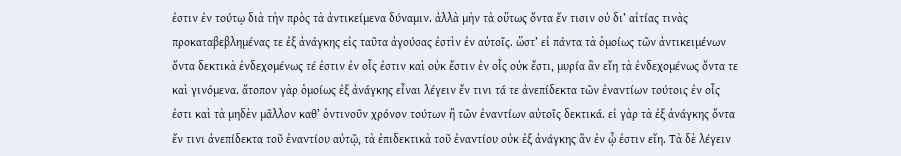ἐστιν ἐν τούτῳ διὰ τὴν πρὸς τὰ ἀντικείμενα δύναμιν. ἀλλὰ μὴν τὰ οὕτως ὄντα ἔν τισιν οὐ δι’ αἰτίας τινὰς προκαταβεβλημένας τε ἐξ ἀνάγκης εἰς ταῦτα ἀγούσας ἐστὶν ἐν αὐτοῖς. ὥστ’ εἰ πάντα τὰ ὁμοίως τῶν ἀντικειμένων ὄντα δεκτικὰ ἐνδεχομένως τέ ἐστιν ἐν οἷς ἐστιν καὶ οὐκ ἔστιν ἐν οἷς οὐκ ἔστι, μυρία ἂν εἴη τὰ ἐνδεχομένως ὄντα τε καὶ γινόμενα. ἄτοπον γὰρ ὁμοίως ἐξ ἀνάγκης εἶναι λέγειν ἔν τινι τά τε ἀνεπίδεκτα τῶν ἐναντίων τούτοις ἐν οἷς ἐστι καὶ τὰ μηδὲν μᾶλλον καθ’ ὁντινοῦν χρόνον τούτων ἢ τῶν ἐναντίων αὐτοῖς δεκτικά. εἰ γὰρ τὰ ἐξ ἀνάγκης ὄντα ἔν τινι ἀνεπίδεκτα τοῦ ἐναντίου αὐτῷ, τὰ ἐπιδεκτικὰ τοῦ ἐναντίου οὐκ ἐξ ἀνάγκης ἂν ἐν ᾧ ἐστιν εἴη. Τὰ δὲ λέγειν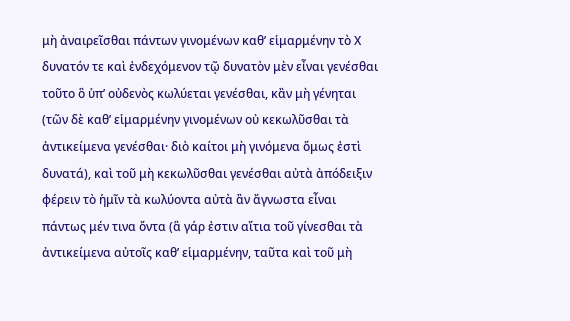μὴ ἀναιρεῖσθαι πάντων γινομένων καθ’ εἱμαρμένην τὸ Χ δυνατόν τε καὶ ἐνδεχόμενον τῷ δυνατὸν μὲν εἶναι γενέσθαι τοῦτο ὃ ὑπ’ οὐδενὸς κωλύεται γενέσθαι, κἂν μὴ γένηται (τῶν δὲ καθ’ εἱμαρμένην γινομένων οὐ κεκωλῦσθαι τὰ ἀντικείμενα γενέσθαι· διὸ καίτοι μὴ γινόμενα ὅμως ἐστὶ δυνατά), καὶ τοῦ μὴ κεκωλῦσθαι γενέσθαι αὐτὰ ἀπόδειξιν φέρειν τὸ ἡμῖν τὰ κωλύοντα αὐτὰ ἂν ἄγνωστα εἶναι πάντως μέν τινα ὄντα (ἃ γάρ ἐστιν αἴτια τοῦ γίνεσθαι τὰ ἀντικείμενα αὐτοῖς καθ’ εἱμαρμένην, ταῦτα καὶ τοῦ μὴ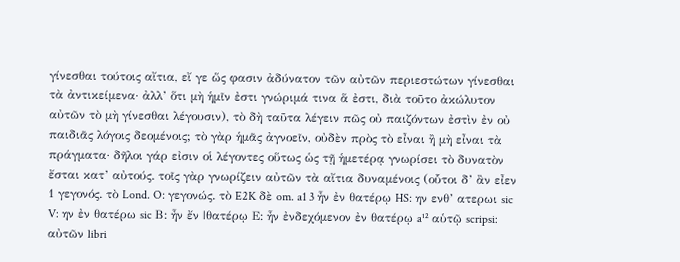γίνεσθαι τούτοις αἴτια, εἴ γε ὥς φασιν ἀδύνατον τῶν αὐτῶν περιεστώτων γίνεσθαι τὰ ἀντικείμενα· ἀλλ’ ὅτι μὴ ἡμῖν ἐστι γνώριμά τινα ἅ ἐστι, διὰ τοῦτο ἀκώλυτον αὐτῶν τὸ μὴ γίνεσθαι λέγουσιν), τὸ δὴ ταῦτα λέγειν πῶς οὐ παιζόντων ἐστὶν ἐν οὐ παιδιᾶς λόγοις δεομένοις; τὸ γὰρ ἡμᾶς ἀγνοεῖν, οὐδὲν πρὸς τὸ εἶναι ἢ μὴ εἶναι τὰ πράγματα· δῆλοι γάρ εἰσιν οἱ λέγοντες οὕτως ὡς τῇ ἡμετέρᾳ γνωρίσει τὸ δυνατὸν ἔσται κατ’ αὐτούς. τοῖς γὰρ γνωρίζειν αὐτῶν τὰ αἴτια δυναμένοις (οὗτοι δ’ ἂν εἶεν 1 γεγονός. τὸ Lond. O: γεγονώς. τὸ E2K δὲ om. a1 3 ἦν ἐν θατέρῳ HS: ην ενθ’ ατερωι sic V: ην ἐν θατέρω sic Β: ἦν ἔν |θατέρῳ Ε: ἦν ἐνδεχόμενον ἐν θατέρῳ a¹² αὑτῷ scripsi: αὐτῶν libri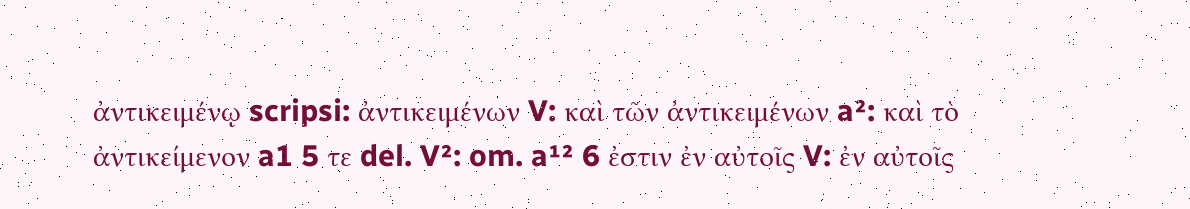ἀντικειμένῳ scripsi: ἀντικειμένων V: καὶ τῶν ἀντικειμένων a²: καὶ τὸ ἀντικείμενον a1 5 τε del. V²: om. a¹² 6 ἐστιν ἐν αὐτοῖς V: ἐν αὐτοῖς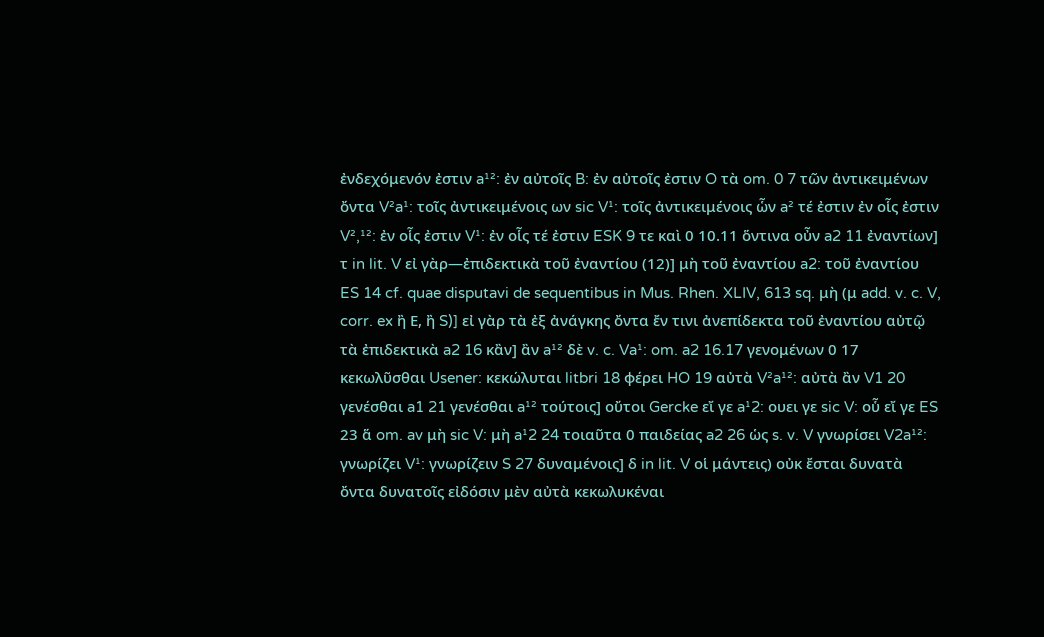ἐνδεχόμενόν ἐστιν a¹²: ἐν αὐτοῖς B: ἐν αὐτοῖς ἐστιν O τὰ om. 0 7 τῶν ἀντικειμένων ὄντα V²a¹: τοῖς ἀντικειμένοις ων sic V¹: τοῖς ἀντικειμένοις ὧν a² τέ ἐστιν ἐν οἷς ἐστιν V²,¹²: ἐν οἷς ἐστιν V¹: ἐν οἷς τέ ἐστιν ESK 9 τε καὶ 0 10.11 ὅντινα οὖν a2 11 ἐναντίων] τ in lit. V εἰ γὰρ—ἐπιδεκτικὰ τοῦ ἐναντίου (12)] μὴ τοῦ ἐναντίου a2: τοῦ ἐναντίου ES 14 cf. quae disputavi de sequentibus in Mus. Rhen. XLIV, 613 sq. μὴ (μ add. v. c. V, corr. ex ἢ Ε, ἢ S)] εἰ γὰρ τὰ ἐξ ἀνάγκης ὄντα ἔν τινι ἀνεπίδεκτα τοῦ ἐναντίου αὐτῷ τὰ ἐπιδεκτικὰ a2 16 κἂν] ἂν a¹² δὲ v. c. Va¹: om. a2 16.17 γενομένων 0 17 κεκωλῦσθαι Usener: κεκώλυται litbri 18 φέρει HO 19 αὐτὰ V²a¹²: αὐτὰ ἂν V1 20 γενέσθαι a1 21 γενέσθαι a¹² τούτοις] οὔτοι Gercke εἴ γε a¹2: ουει γε sic V: οὗ εἴ γε ES 23 ἅ om. av μὴ sic V: μὴ a¹2 24 τοιαῦτα 0 παιδείας a2 26 ὡς s. v. V γνωρίσει V2a¹²: γνωρίζει V¹: γνωρίζειν S 27 δυναμένοις] δ in lit. V οἱ μάντεις) οὐκ ἔσται δυνατὰ ὄντα δυνατοῖς εἰδόσιν μὲν αὐτὰ κεκωλυκέναι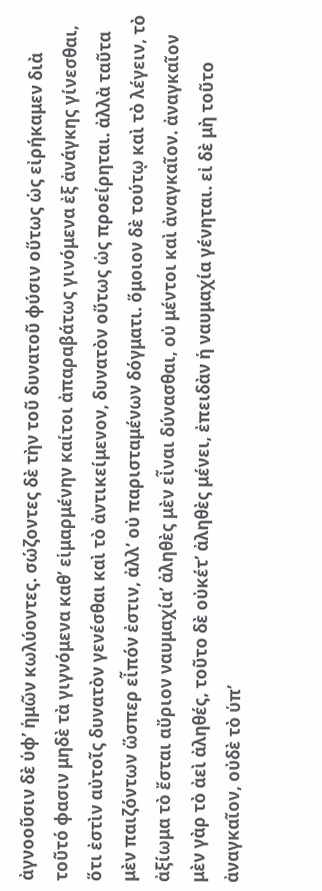ἀγνοοῦσιν δὲ ὑφ’ ἡμῶν κωλύοντες. σώζοντες δὲ τὴν τοῦ δυνατοῦ φύσιν οὕτως ὡς εἰρήκαμεν διὰ τοῦτό φασιν μηδὲ τὰ γιγνόμενα καθ’ εἱμαρμένην καίτοι ἀπαραβάτως γινόμενα ἐξ ἀνάγκης γίνεσθαι, ὅτι ἐστὶν αὐτοῖς δυνατὸν γενέσθαι καὶ τὸ ἀντικείμενον, δυνατὸν οὕτως ὡς προείρηται. ἀλλὰ ταῦτα μὲν παιζόντων ὥσπερ εἶπόν ἐστιν, ἀλλ’ οὐ παρισταμένων δόγματι. ὅμοιον δὲ τούτῳ καὶ τὸ λέγειν, τὸ ἀξίωμα τὸ ἔσται αὔριον ναυμαχία’ ἀληθὲς μὲν εἶναι δύνασθαι, οὐ μέντοι καὶ ἀναγκαῖον. ἀναγκαῖον μὲν γὰρ τὸ ἀεὶ ἀληθές, τοῦτο δὲ οὐκέτ’ ἀληθὲς μένει, ἐπειδὰν ἡ ναυμαχία γένηται. εἰ δὲ μὴ τοῦτο ἀναγκαῖον, οὐδὲ τὸ ὑπ’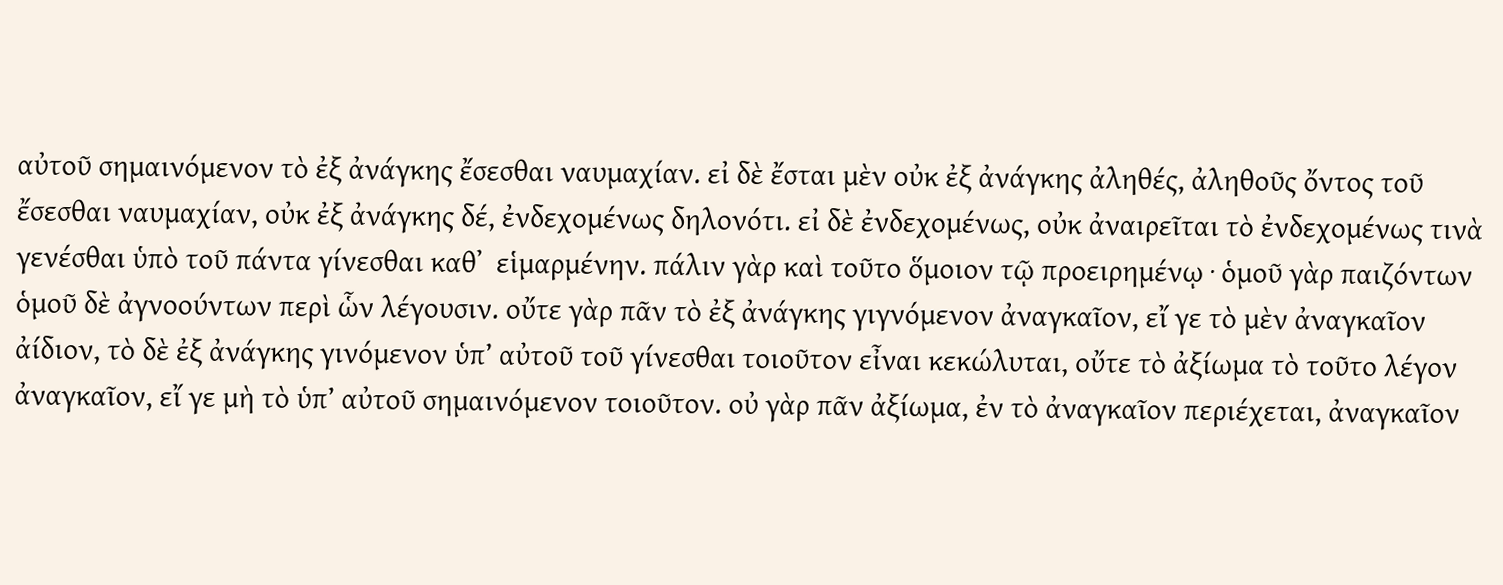αὐτοῦ σημαινόμενον τὸ ἐξ ἀνάγκης ἔσεσθαι ναυμαχίαν. εἰ δὲ ἔσται μὲν οὐκ ἐξ ἀνάγκης ἀληθές, ἀληθοῦς ὄντος τοῦ ἔσεσθαι ναυμαχίαν, οὐκ ἐξ ἀνάγκης δέ, ἐνδεχομένως δηλονότι. εἰ δὲ ἐνδεχομένως, οὐκ ἀναιρεῖται τὸ ἐνδεχομένως τινὰ γενέσθαι ὑπὸ τοῦ πάντα γίνεσθαι καθ᾿  εἱμαρμένην. πάλιν γὰρ καὶ τοῦτο ὅμοιον τῷ προειρημένῳ · ὁμοῦ γὰρ παιζόντων ὁμοῦ δὲ ἀγνοούντων περὶ ὧν λέγουσιν. οὔτε γὰρ πᾶν τὸ ἐξ ἀνάγκης γιγνόμενον ἀναγκαῖον, εἴ γε τὸ μὲν ἀναγκαῖον ἀίδιον, τὸ δὲ ἐξ ἀνάγκης γινόμενον ὑπ’ αὐτοῦ τοῦ γίνεσθαι τοιοῦτον εἶναι κεκώλυται, οὔτε τὸ ἀξίωμα τὸ τοῦτο λέγον ἀναγκαῖον, εἴ γε μὴ τὸ ὑπ’ αὐτοῦ σημαινόμενον τοιοῦτον. οὐ γὰρ πᾶν ἀξίωμα, ἐν τὸ ἀναγκαῖον περιέχεται, ἀναγκαῖον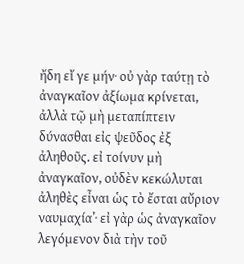ἤδη εἴ γε μήν· οὐ γὰρ ταύτῃ τὸ ἀναγκαῖον ἀξίωμα κρίνεται, ἀλλὰ τῷ μὴ μεταπίπτειν δύνασθαι εἰς ψεῦδος ἐξ ἀληθοῦς. εἰ τοίνυν μὴ ἀναγκαῖον, οὐδὲν κεκώλυται ἀληθὲς εἶναι ὡς τὸ ἔσται αὔριον ναυμαχία’· εἰ γὰρ ὡς ἀναγκαῖον λεγόμενον διὰ τὴν τοῦ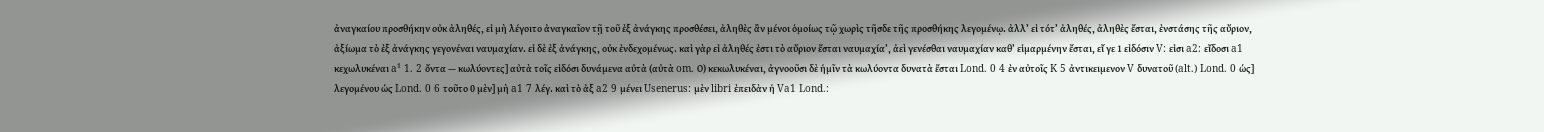ἀναγκαίου προσθήκην οὐκ ἀληθές, εἰ μὴ λέγοιτο ἀναγκαῖον τῇ τοῦ ἐξ ἀνάγκης προσθέσει, ἀληθὲς ἂν μένοι ὁμοίως τῷ χωρὶς τῆσδε τῆς προσθήκης λεγομένῳ. ἀλλ’ εἰ τότ’ ἀληθές, ἀληθὲς ἔσται, ἐνστάσης τῆς αὔριον, ἀξίωμα τὸ ἐξ ἀνάγκης γεγονέναι ναυμαχίαν. εἰ δὲ ἐξ ἀνάγκης, οὐκ ἐνδεχομένως. καὶ γὰρ εἰ ἀληθές ἐστι τὸ αὔριον ἔσται ναυμαχία’, ἀεὶ γενέσθαι ναυμαχίαν καθ’ εἱμαρμένην ἔσται, εἴ γε 1 εἰδόσιν V: εἰσι a2: εἴδοσι a1 κεχωλυκέναι a¹ 1. 2 ὄντα — κωλύοντες] αὐτὰ τοῖς εἰδόσι δυνάμενα αὐτὰ (αὐτὰ om. Ο) κεκωλυκέναι, ἀγνοοῦσι δὲ ἡμῖν τὰ κωλύοντα δυνατὰ ἔσται Lond. 0 4 ἐν αὐτοῖς K 5 ἀντικειμενον V δυνατοῦ (alt.) Lond. 0 ὡς] λεγομένου ὡς Lond. 0 6 τοῦτο 0 μὲν] μὴ a1 7 λέγ. καὶ τὸ ἀξ a2 9 μένει Usenerus: μὲν libri ἐπειδὰν ἡ Va1 Lond.: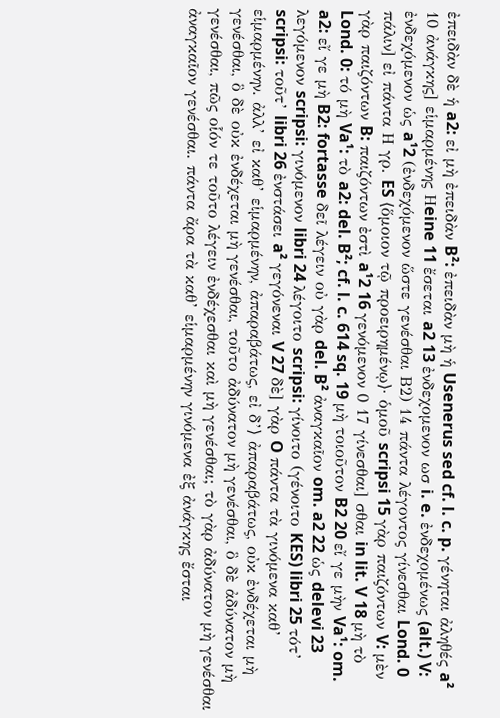ἐπειδὰν δὲ ἡ a2: εἰ μὴ ἐπειδὰν B²: ἐπειδὰν μὴ ἡ Usenerus sed cf. l. c. p. γένηται ἀληθές a² 10 ἀνάγκης] εἱμαρμένης Ηeine 11 ἔσεται a2 13 ἐνδεχομενον ωσ i. e. ἐνδεχομένως (alt.) V: ἐνδεχόμενον ὡς a¹2 (ἐνδεχόμενον ὥστε γενέσθαι Β2) 14 πάντα λέγοντος γίνεσθαι Lond. 0 πάλιν] εἰ πάντα Η γρ. ES ⟨ὅμοιον τῷ προειρημένῳ⟩· ὁμοῦ scripsi 15 γὰρ παιζόντων V: μὲν γὰρ παιζόντων B: παιζόντων ἐστὶ a¹2 16 γενόμενον 0 17 γίνεσθαι] σθαι in lit. V 18 μὴ τὸ Lond. 0: τό μὴ Va¹: τὸ a2: del. B²; cf. l. c. 614 sq. 19 μὴ τοιοῦτον B2 20 εἴ γε μὴν Va¹: om. a2: εἴ γε μὴ B2: fortasse δεῖ λέγειν οὐ γὰρ del. B² ἀναγκαῖον om. a2 22 ὡς delevi 23 λεγόμενον scripsi: γινόμενον libri 24 λέγοιτο scripsi: γίνοιτο (γένοιτο KES) libri 25 τότ’ scripsi: τοῦτ’ libri 26 ἐνστάσει a² γεγόνεναι V 27 δὲ] γὰρ O πάντα τὰ γινόμενα καθ’ εἱμαρμένην. ἀλλ’ εἰ καθ’ εἱμαρμένην, ἀπαραβάτως, εἰ δ’⟩ ἀπαραβάτως, οὐκ ἐνδέχεται μὴ γενέσθαι, ὃ δὲ οὐκ ἐνδέχεται μὴ γενέσθαι, τοῦτο ἀδύνατον μὴ γενέσθαι, ὃ δὲ ἀδύνατον μὴ γενέσθαι, πῶς οἷόν τε τοῦτο λέγειν ἐνδέχεσθαι καὶ μὴ γενέσθαι; τὸ γὰρ ἀδύνατον μὴ γενέσθαι ἀναγκαῖον γενέσθαι. πάντα ἄρα τὰ καθ’ εἱμαρμένην γινόμενα ἐξ ἀνάγκης ἔσται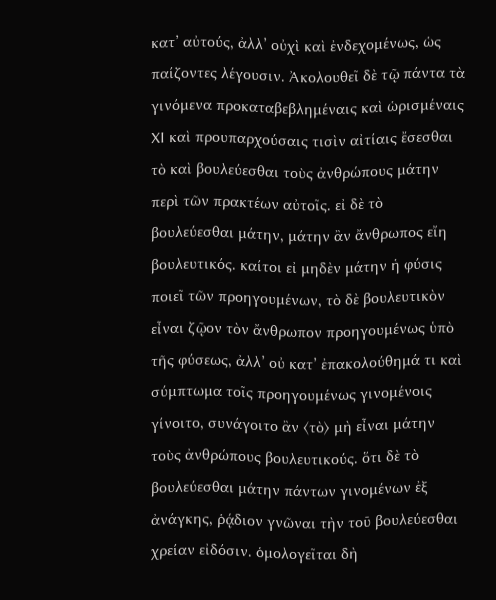κατ’ αὐτούς, ἀλλ’ οὐχὶ καὶ ἐνδεχομένως, ὡς παίζοντες λέγουσιν. Ἀκολουθεῖ δὲ τῷ πάντα τὰ γινόμενα προκαταβεβλημέναις καὶ ὡρισμέναις ΧΙ καὶ προυπαρχούσαις τισὶν αἰτίαις ἔσεσθαι τὸ καὶ βουλεύεσθαι τοὺς ἀνθρώπους μάτην περὶ τῶν πρακτέων αὐτοῖς. εἰ δὲ τὸ βουλεύεσθαι μάτην, μάτην ἂν ἄνθρωπος εἴη βουλευτικός. καίτοι εἰ μηδὲν μάτην ἡ φύσις ποιεῖ τῶν προηγουμένων, τὸ δὲ βουλευτικὸν εἶναι ζῷον τὸν ἄνθρωπον προηγουμένως ὑπὸ τῆς φύσεως, ἀλλ’ οὐ κατ’ ἐπακολούθημά τι καὶ σύμπτωμα τοῖς προηγουμένως γινομένοις γίνοιτο, συνάγοιτο ἂν ⟨τὸ⟩ μὴ εἶναι μάτην τοὺς ἀνθρώπους βουλευτικούς. ὅτι δὲ τὸ βουλεύεσθαι μάτην πάντων γινομένων ἐξ ἀνάγκης, ῥᾴδιον γνῶναι τὴν τοῦ βουλεύεσθαι χρείαν εἰδόσιν. ὁμολογεῖται δὴ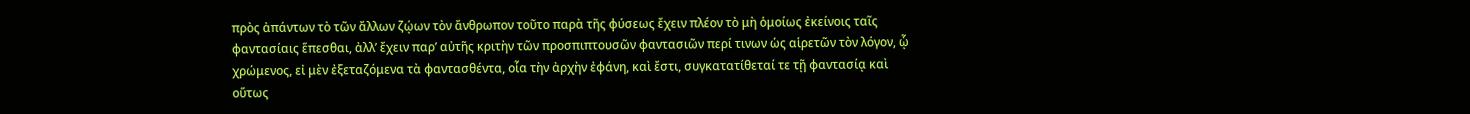πρὸς ἀπάντων τὸ τῶν ἄλλων ζῴων τὸν ἄνθρωπον τοῦτο παρὰ τῆς φύσεως ἔχειν πλέον τὸ μὴ ὁμοίως ἐκείνοις ταῖς φαντασίαις ἕπεσθαι, ἀλλ’ ἔχειν παρ’ αὐτῆς κριτὴν τῶν προσπιπτουσῶν φαντασιῶν περί τινων ὡς αἱρετῶν τὸν λόγον, ᾧ χρώμενος, εἰ μὲν ἐξεταζόμενα τὰ φαντασθέντα, οἷα τὴν ἀρχὴν ἐφάνη, καὶ ἔστι, συγκατατίθεταί τε τῇ φαντασίᾳ καὶ οὕτως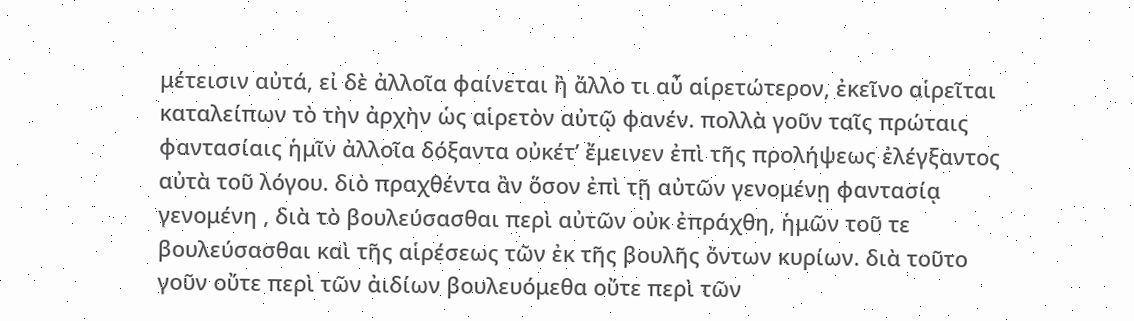μέτεισιν αὐτά, εἰ δὲ ἀλλοῖα φαίνεται ἢ ἄλλο τι αὖ αἱρετώτερον, ἐκεῖνο αἱρεῖται καταλείπων τὸ τὴν ἀρχὴν ὡς αἱρετὸν αὐτῷ φανέν. πολλὰ γοῦν ταῖς πρώταις φαντασίαις ἡμῖν ἀλλοῖα δόξαντα οὐκέτ’ ἔμεινεν ἐπὶ τῆς προλήψεως ἐλέγξαντος αὐτὰ τοῦ λόγου. διὸ πραχθέντα ἂν ὅσον ἐπὶ τῇ αὐτῶν γενομένῃ φαντασίᾳ γενομένη , διὰ τὸ βουλεύσασθαι περὶ αὐτῶν οὐκ ἐπράχθη, ἡμῶν τοῦ τε βουλεύσασθαι καὶ τῆς αἱρέσεως τῶν ἐκ τῆς βουλῆς ὄντων κυρίων. διὰ τοῦτο γοῦν οὔτε περὶ τῶν ἀιδίων βουλευόμεθα οὔτε περὶ τῶν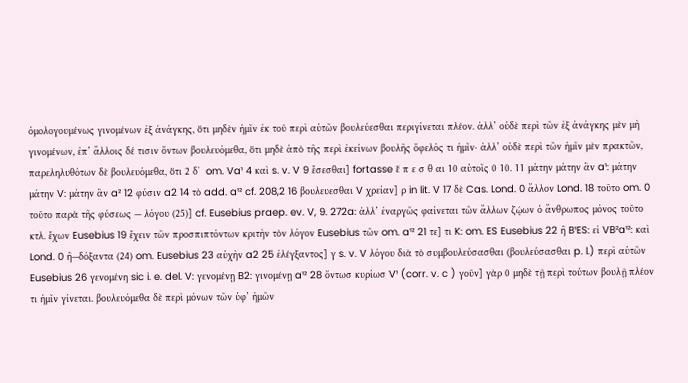ὁμολογουμένως γινομένων ἐξ ἀνάγκης, ὅτι μηδὲν ἡμῖν ἐκ τοῦ περὶ αὐτῶν βουλεύεσθαι περιγίνεται πλέον. ἀλλ’ οὐδὲ περὶ τῶν ἐξ ἀνάγκης μὲν μὴ γινομένων, ἐπ’ ἄλλοις δέ τισιν ὄντων βουλευόμεθα, ὅτι μηδὲ ἀπὸ τῆς περὶ ἐκείνων βουλῆς ὄφελός τι ἡμῖν· ἀλλ’ οὐδὲ περὶ τῶν ἡμῖν μὲν πρακτῶν, παρεληλυθότων δὲ βουλευόμεθα, ὅτι 2 δ᾿  om. Va¹ 4 καὶ s. v. V 9 ἔσεσθαι] fortasse ἕ π ε σ θ αι 10 αὑτοῖς 0 10. 11 μάτην μάτην ἂν a¹: μάτην μάτην V: μάτην ἂν a² 12 φύσιν a2 14 τὸ add. a¹² cf. 208,2 16 βουλευεσθαι V χρείαν] ρ in lit. V 17 δὲ Cas. Lond. 0 ἄλλον Lond. 18 τοῦτο om. 0 τοῦτο παρὰ τῆς φύσεως — λόγου (25)] cf. Eusebius praep. ev. V, 9. 272a: ἀλλ’ ἐναργῶς φαίνεται τῶν ἄλλων ζῴων ὁ ἄνθρωπος μόνος τοῦτο κτλ. ἔχων Eusebius 19 ἔχειν τῶν προσπιπτόντων κριτὴν τὸν λόγον Eusebius τῶν om. a¹² 21 τε] τι K: om. ES Eusebius 22 ἢ B¹ES: εἰ VB²a¹²: καὶ Lond. 0 ἢ—δόξαντα (24) om. Εusebius 23 αὐχὴν a2 25 ἐλέγξαντος] γ s. v. V λόγου διὰ τὸ συμβουλεύσασθαι (βουλεύσασθαι p. l.) περὶ αὐτῶν Eusebius 26 γενομένη sic i. e. del. V: γενομένῃ B2: γινομένῃ a¹² 28 ὄντωσ κυρίωσ V¹ (corr. v. c ) γοῦν] γὰρ 0 μηδὲ τῇ περὶ τούτων βουλῇ πλέον τι ἡμῖν γίνεται. βουλευόμεθα δὲ περὶ μόνων τῶν ὑφ’ ἡμῶν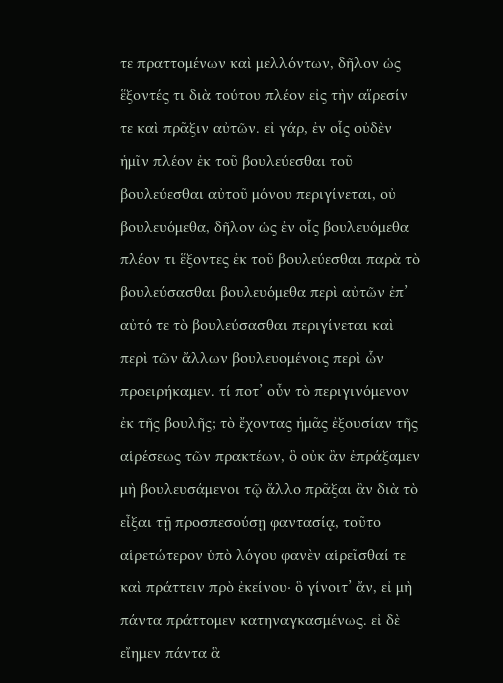τε πραττομένων καὶ μελλόντων, δῆλον ὡς ἕξοντές τι διὰ τούτου πλέον εἰς τὴν αἵρεσίν τε καὶ πρᾶξιν αὐτῶν. εἰ γάρ, ἐν οἷς οὐδὲν ἡμῖν πλέον ἐκ τοῦ βουλεύεσθαι τοῦ βουλεύεσθαι αὐτοῦ μόνου περιγίνεται, οὐ βουλευόμεθα, δῆλον ὡς ἐν οἷς βουλευόμεθα πλέον τι ἕξοντες ἐκ τοῦ βουλεύεσθαι παρὰ τὸ βουλεύσασθαι βουλευόμεθα περὶ αὐτῶν ἐπ’ αὐτό τε τὸ βουλεύσασθαι περιγίνεται καὶ περὶ τῶν ἄλλων βουλευομένοις περὶ ὧν προειρήκαμεν. τί ποτ’ οὖν τὸ περιγινόμενον ἐκ τῆς βουλῆς; τὸ ἔχοντας ἡμᾶς ἐξουσίαν τῆς αἱρέσεως τῶν πρακτέων, ὃ οὐκ ἂν ἐπράξαμεν μὴ βουλευσάμενοι τῷ ἄλλο πρᾶξαι ἂν διὰ τὸ εἶξαι τῇ προσπεσούσῃ φαντασίᾳ, τοῦτο αἱρετώτερον ὑπὸ λόγου φανὲν αἱρεῖσθαί τε καὶ πράττειν πρὸ ἐκείνου· ὃ γίνοιτ’ ἄν, εἰ μὴ πάντα πράττομεν κατηναγκασμένως. εἰ δὲ εἴημεν πάντα ἃ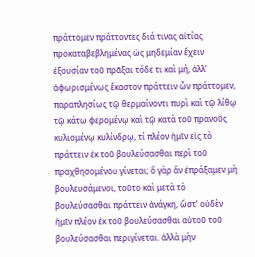πράττομεν πράττοντες διά τινας αἰτίας προκαταβεβλημένας ὡς μηδεμίαν ἔχειν ἐξουσίαν τοῦ πρᾶξαι τόδε τι καὶ μή, ἀλλ’ ἀφωρισμένως ἕκαστον πράττειν ὧν πράττομεν, παραπλησίως τῷ θερμαίνοντι πυρὶ καὶ τῷ λίθῳ τῷ κάτω φερομένῳ καὶ τῷ κατὰ τοῦ πρανοῦς κυλιομένῳ κυλίνδρῳ, τί πλέον ἡμῖν εἰς τὸ πράττειν ἐκ τοῦ βουλεύσασθαι περὶ τοῦ πραχθησομένου γίνεται; ὃ γὰρ ἂν ἐπράξαμεν μὴ βουλευσάμενοι, τοῦτο καὶ μετὰ τὸ βουλεύσασθαι πράττειν ἀνάγκη, ὥστ’ οὐδὲν ἡμῖν πλέον ἐκ τοῦ βουλεύσασθαι αὐτοῦ τοῦ βουλεύσασθαι περιγίνεται. ἀλλὰ μὴν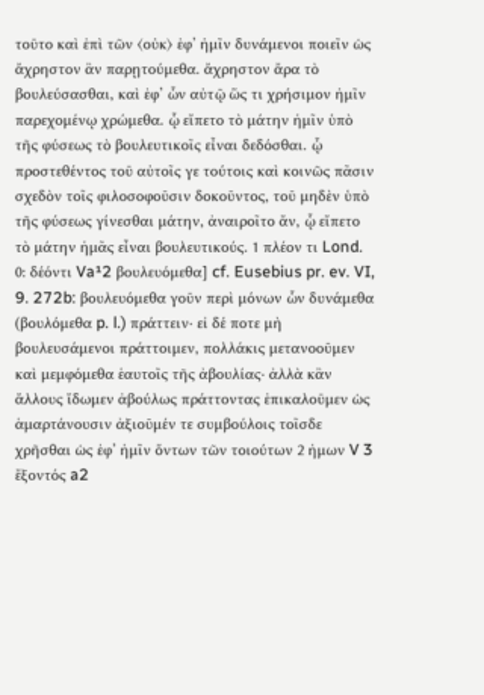τοῦτο καὶ ἐπὶ τῶν ⟨οὐκ⟩ ἐφ’ ἡμῖν δυνάμενοι ποιεῖν ὡς ἄχρηστον ἂν παρῃτούμεθα. ἄχρηστον ἄρα τὸ βουλεύσασθαι, καὶ ἐφ’ ὧν αὐτῷ ὥς τι χρήσιμον ἡμῖν παρεχομένῳ χρώμεθα. ᾧ εἴπετο τὸ μάτην ἡμῖν ὑπὸ τῆς φύσεως τὸ βουλευτικοῖς εἶναι δεδόσθαι. ᾧ προστεθέντος τοῦ αὐτοῖς γε τούτοις καὶ κοινῶς πᾶσιν σχεδὸν τοῖς φιλοσοφοῦσιν δοκοῦντος, τοῦ μηδὲν ὑπὸ τῆς φύσεως γίνεσθαι μάτην, ἀναιροῖτο ἄν, ᾧ εἴπετο τὸ μάτην ἡμᾶς εἶναι βουλευτικούς. 1 πλέον τι Lond. 0: δέόντι Va¹2 βουλευόμεθα] cf. Eusebius pr. ev. VI, 9. 272b: βουλευόμεθα γοῦν περὶ μόνων ὧν δυνάμεθα (βουλόμεθα p. l.) πράττειν· εἰ δέ ποτε μὴ βουλευσάμενοι πράττοιμεν, πολλάκις μετανοοῦμεν καὶ μεμφόμεθα ἑαυτοῖς τῆς ἀβουλίας· ἀλλὰ κἂν ἄλλους ἴδωμεν ἀβούλως πράττοντας ἐπικαλοῦμεν ὡς ἁμαρτάνουσιν ἀξιοῦμέν τε συμβούλοις τοῖσδε χρῆσθαι ὡς ἐφ’ ἡμῖν ὄντων τῶν τοιούτων 2 ἡμων V 3 ἔξοντός a2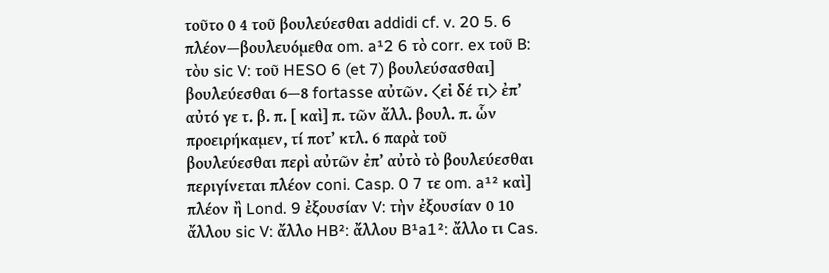τοῦτο 0 4 τοῦ βουλεύεσθαι addidi cf. v. 20 5. 6 πλέον—βουλευόμεθα om. a¹2 6 τὸ corr. ex τοῦ B: τὸυ sic V: τοῦ HESO 6 (et 7) βουλεύσασθαι] βουλεύεσθαι 6—8 fortasse αὐτῶν. ⟨εἰ δέ τι⟩ ἐπ’ αὐτό γε τ. β. π. [ καὶ] π. τῶν ἄλλ. βουλ. π. ὧν προειρήκαμεν, τί ποτ’ κτλ. 6 παρὰ τοῦ βουλεύεσθαι περὶ αὐτῶν ἐπ’ αὐτὸ τὸ βουλεύεσθαι περιγίνεται πλέον coni. Casp. 0 7 τε om. a¹² καὶ] πλέον ἢ Lond. 9 ἐξουσίαν V: τὴν ἐξουσίαν 0 10 ἄλλου sic V: ἄλλο HB²: ἄλλου B¹a1²: ἄλλο τι Cas.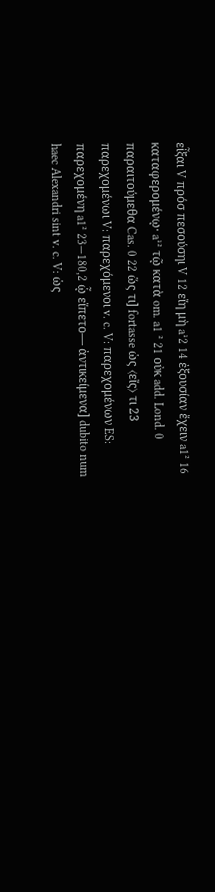εἷξαι V πρόσ πεσούσηι V 12 εἴη μὴ a¹2 14 ἐξουσίαν ἔχειν a1² 16 καταφερομένῳ· a¹² τῷ κατὰ om. a1 ² 21 οὐκ add. Lond. 0 παραιτούμεθα Cas. 0 22 ὥς τι] fortasse ὡς ⟨εἴς⟩ τι 23 παρεχομένωι V: παρεχόμενοι v. c. V: παρεχομένων ES: παρεχομένη a1² 23—180,2 ᾧ εἵπετο— ἀντικείμενα] dubito num haec Alexandri sint v. c. V: ὡς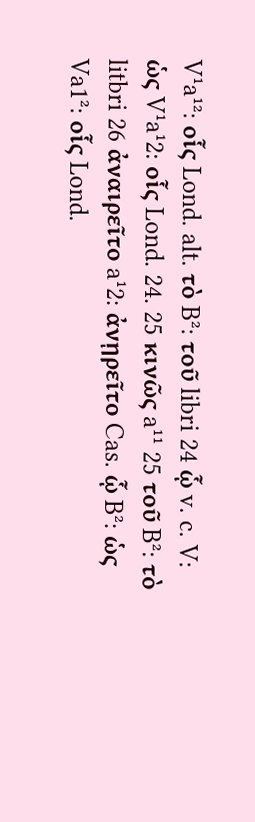V¹a¹²: οἷς Lond. alt. τὸ B²: τοῦ libri 24 ᾧ v. c. V: ὡς V¹a¹2: οἷς Lond. 24. 25 κινῶς a¹¹ 25 τοῦ B²: τὸ litbri 26 ἀναιρεῖτο a¹2: ἀνῃρεῖτο Cas. ᾧ B²: ὡς Va1²: οἷς Lond.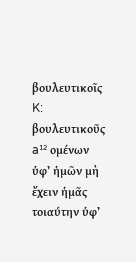βουλευτικοῖς K: βουλευτικοῦς a¹² ομένων ὑφ’ ἡμῶν μὴ ἔχειν ἡμᾶς τοιαύτην ὑφ’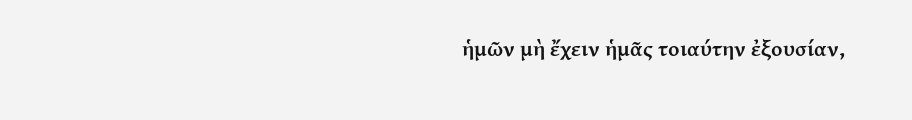ἡμῶν μὴ ἔχειν ἡμᾶς τοιαύτην ἐξουσίαν,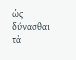ὡς δύνασθαι τὰ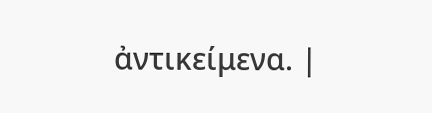ἀντικείμενα. |